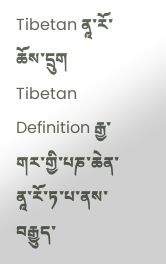Tibetan ནཱ་རོ་ཆོས་དྲུག
Tibetan Definition རྒྱ་གར་གྱི་པཎ་ཆེན་ནཱ་རོ་ཏ་པ་ནས་བརྒྱུད་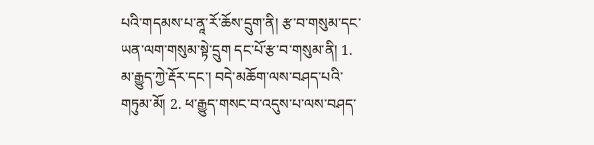པའི་གདམས་པ་ནཱ་རོ་ཆོས་དྲུག་ནི། རྩ་བ་གསུམ་དང་ཡན་ལག་གསུམ་སྟེ་དྲུག དང་པོ་རྩ་བ་གསུམ་ནི། 1. མ་རྒྱུད་ཀྱེ་རྡོར་དང་། བདེ་མཆོག་ལས་བཤད་པའི་གཏུམ་མོ། 2. ཕ་རྒྱུད་གསང་བ་འདུས་པ་ལས་བཤད་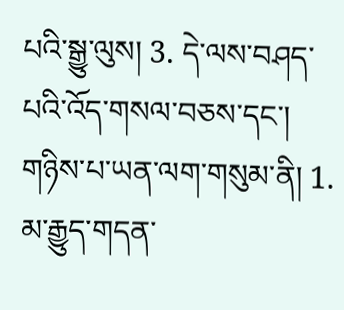པའི་སྒྱུ་ལུས། 3. དེ་ལས་བཤད་པའི་འོད་གསལ་བཅས་དང་། གཉིས་པ་ཡན་ལག་གསུམ་ནི། 1. མ་རྒྱུད་གདན་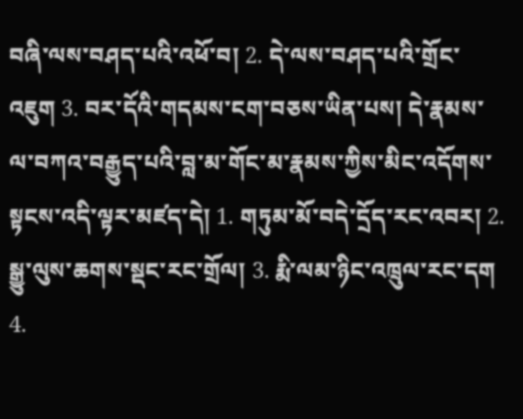བཞི་ལས་བཤད་པའི་འཕོ་བ། 2. དེ་ལས་བཤད་པའི་གྲོང་འཇུག 3. བར་དོའི་གདམས་ངག་བཅས་ཡིན་པས། དེ་རྣམས་ལ་བཀའ་བརྒྱུད་པའི་བླ་མ་གོང་མ་རྣམས་ཀྱིས་མིང་འདོགས་སྟངས་འདི་ལྟར་མཛད་དེ། 1. གཏུམ་མོ་བདེ་དྲོད་རང་འབར། 2. སྒྱུ་ལུས་ཆགས་སྡང་རང་གྲོལ། 3. རྨི་ལམ་ཉིང་འཁྲུལ་རང་དག 4.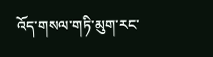འོད་གསལ་གཏི་མུག་རང་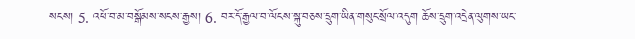སངས། 5. འཕོ་བ་མ་བསྒོམས་སངས་རྒྱས། 6. བར་དོ་རྒྱལ་བ་ལོངས་སྐུ་བཅས་དྲུག་ཡིན་གསུང་སྲོལ་འདུག ཆོས་དྲུག་འདྲེན་ལུགས་ཡང་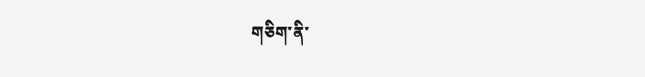གཅིག་ནི་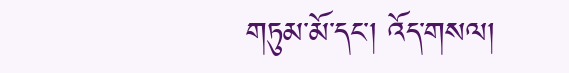གཏུམ་མོ་དང་། འོད་གསལ།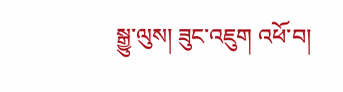སྒྱུ་ལུས། ཟུང་འཇུག འཕོ་བ།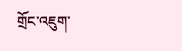གྲོང་འཇུག་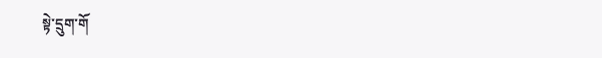སྟེ་དྲུག་གོ